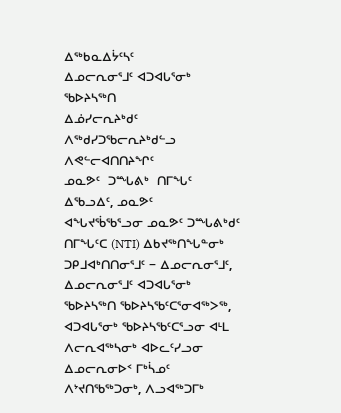ᐃᖅᑲᓇᐃᔮᑦᓴᑦ
ᐃᓄᓕᕆᓂᕐᒧᑦ ᐊᑐᐊᒐᕐᓂᒃ ᖃᐅᔨᓴᖅᑎ
ᐃᓅᓯᓕᕆᔨᒃᑯᑦ ᐱᖅᑯᓯᑐᖃᓕᕆᔨᒃᑯᓪᓗ ᐱᕙᓪᓕᐊᑎᑎᔨᖏᑦ
ᓄᓇᕗᑦ  ᑐᙵᕕᒃ  ᑎᒥᖓᑦ
ᐃᖃᓗᐃᑦ, ᓄᓇᕗᑦ
ᐊᖓᔪᖄᖃᕐᓗᓂ ᓄᓇᕗᑦ ᑐᙵᕕᒃᑯᑦ ᑎᒥᖓᑦᑕ (NTI) ᐃᑲᔪᖅᑎᖓᓐᓂᒃ ᑐᑭᒧᐊᒃᑎᑎᓂᕐᒧᑦ − ᐃᓄᓕᕆᓂᕐᒧᑦ, ᐃᓄᓕᕆᓂᕐᒧᑦ ᐊᑐᐊᒐᕐᓂᒃ ᖃᐅᔨᓴᖅᑎ ᖃᐅᔨᓴᖃᑦᑕᕐᓂᐊᖅᐳᖅ, ᐊᑐᐊᒐᕐᓂᒃ ᖃᐅᔨᓴᖃᑦᑕᕐᓗᓂ ᐊᒻᒪ ᐱᓕᕆᐊᖅᓴᓂᒃ ᐊᐅᓚᑦᓯᓗᓂ ᐃᓄᓕᕆᓂᐅᑉ ᒥᒃᓵᓄᑦ ᐱᔾᔪᑎᖃᖅᑐᓂᒃ, ᐱᓗᐊᖅᑐᒥᒃ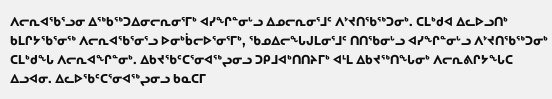ᐱᓕᕆᐊᖃᕐᓗᓂ ᐃᖅᑲᖅᑐᐃᓂᓕᕆᓂᕐᒥᒃ ᐊᓯᖏᓐᓂᒡᓗ ᐃᓄᓕᕆᓂᕐᒧᑦ ᐱᔾᔪᑎᖃᖅᑐᓂᒃ. ᑕᒪᒃᑯᐊ ᐃᓚᐅᓗᑎᒃ ᑲᒪᒋᔭᖃᕐᓂᖅ ᐱᓕᕆᐊᖃᕐᓂᕐᓗ ᐅᓂᒃᑳᓕᐅᕐᓂᕐᒥᒃ, ᖃᓄᐃᓕᖓᒍᒪᓂᕐᒧᑦ ᑎᑎᖃᓂᒡᓗ ᐊᓯᖏᓐᓂᒡᓗ ᐱᔾᔪᑎᖃᖅᑐᓂᒃ ᑕᒪᒃᑯᖓ ᐱᓕᕆᐊᖏᓐᓂᒃ. ᐃᑲᔪᖃᑦᑕᕐᓂᐊᖅᖢᓂᓗ ᑐᑭᒧᐊᒃᑎᑎᔨᒥᒃ ᐊᒻᒪ ᐃᑲᔪᖅᑎᖓᓂᒃ ᐱᓕᕆᕕᒋᔭᖓᑕ ᐃᓗᐊᓂ. ᐃᓚᐅᖃᑦᑕᕐᓂᐊᖅᖢᓂᓗ ᑲᓇᑕᒥ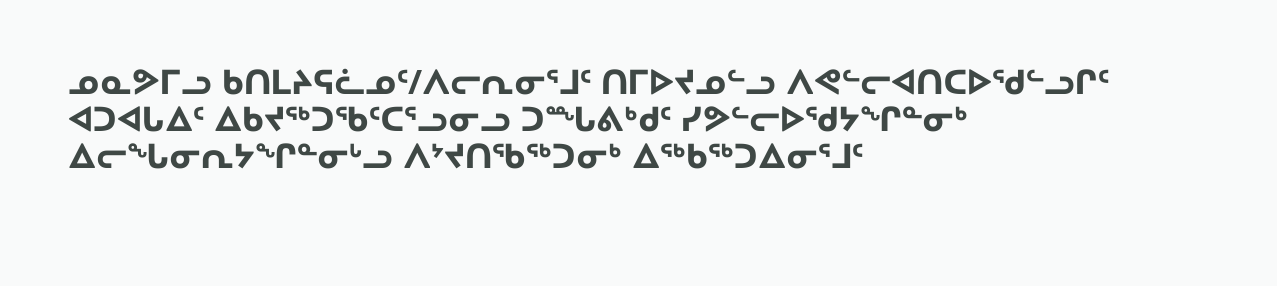ᓄᓇᕗᒥᓗ ᑲᑎᒪᔨᕋᓛᓄᑦ/ᐱᓕᕆᓂᕐᒧᑦ ᑎᒥᐅᔪᓄᓪᓗ ᐱᕙᓪᓕᐊᑎᑕᐅᖁᓪᓗᒋᑦ ᐊᑐᐊᒐᐃᑦ ᐃᑲᔪᖅᑐᖃᑦᑕᕐᓗᓂᓗ ᑐᙵᕕᒃᑯᑦ ᓯᕗᓪᓕᐅᖁᔭᖏᓐᓂᒃ ᐃᓕᖓᓂᕆᔭᖏᓐᓂᒡᓗ ᐱᔾᔪᑎᖃᖅᑐᓂᒃ ᐃᖅᑲᖅᑐᐃᓂᕐᒧᑦ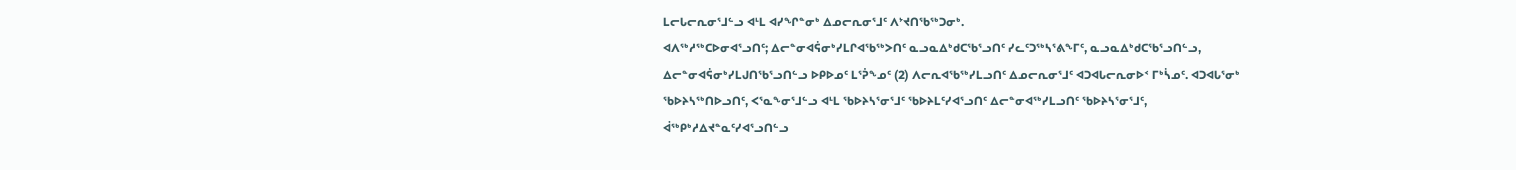ᒪᓕᒐᓕᕆᓂᕐᒧᓪᓗ ᐊᒻᒪ ᐊᓯᖏᓐᓂᒃ ᐃᓄᓕᕆᓂᕐᒧᑦ ᐱᔾᔪᑎᖃᖅᑐᓂᒃ.
ᐊᐱᖅᓱᖅᑕᐅᓂᐊᕐᓗᑎᑦ; ᐃᓕᓐᓂᐊᕌᓂᒃᓯᒪᒋᐊᖃᖅᐳᑎᑦ ᓇᓗᓇᐃᒃᑯᑕᖃᕐᓗᑎᑦ ᓯᓚᑦᑐᖅᓴᕐᕕᖕᒥᑦ, ᓇᓗᓇᐃᒃᑯᑕᖃᕐᓗᑎᓪᓗ, ᐃᓕᓐᓂᐊᕌᓂᒃᓯᒪᒍᑎᖃᕐᓗᑎᓪᓗ ᐅᑭᐅᓄᑦ ᒪᕐᕉᖕᓄᑦ (2) ᐱᓕᕆᐊᖃᖅᓯᒪᓗᑎᑦ ᐃᓄᓕᕆᓂᕐᒧᑦ ᐊᑐᐊᒐᓕᕆᓂᐅᑉ ᒥᒃᓵᓄᑦ. ᐊᑐᐊᒐᕐᓂᒃ ᖃᐅᔨᓴᖅᑎᐅᓗᑎᑦ, ᐸᕐᓇᖕᓂᕐᒧᓪᓗ ᐊᒻᒪ ᖃᐅᔨᓴᕐᓂᕐᒧᑦ ᖃᐅᔨᒪᑦᓯᐊᕐᓗᑎᑦ ᐃᓕᓐᓂᐊᖅᓯᒪᓗᑎᑦ ᖃᐅᔨᓴᕐᓂᕐᒧᑦ, ᐋᖅᑭᒃᓱᐃᔪᓐᓇᑦᓯᐊᕐᓗᑎᓪᓗ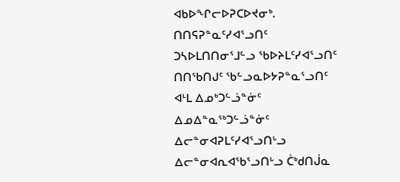ᐊᑲᐅᖏᓕᐅᕈᑕᐅᔪᓂᒃ. ᑎᑎᕋᕈᓐᓇᑦᓯᐊᕐᓗᑎᑦ ᑐᓴᐅᒪᑎᑎᓂᕐᒧᓪᓗ ᖃᐅᔨᒪᑦᓯᐊᕐᓗᑎᑦ ᑎᑎᖃᑎᒍᑦ ᖃᓪᓗᓇᐅᔭᕈᓐᓇᕐᓗᑎᑦ ᐊᒻᒪ ᐃᓄᒃᑐᓪᓘᓐᓃᑦ ᐃᓄᐃᓐᓇᖅᑐᓪᓘᓐᓃᑦ ᐃᓕᓐᓂᐊᕈᒪᑦᓯᐊᕐᓗᑎᒡᓗ ᐃᓕᓐᓂᐊᕆᐊᖃᕐᓗᑎᒡᓗ ᑖᒃᑯᑎᒎᓇ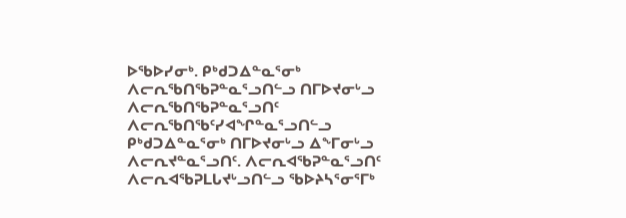ᐅᖃᐅᓯᓂᒃ. ᑭᒃᑯᑐᐃᓐᓇᕐᓂᒃ ᐱᓕᕆᖃᑎᖃᕈᓐᓇᕐᓗᑎᓪᓗ ᑎᒥᐅᔪᓂᒡᓗ ᐱᓕᕆᖃᑎᖃᕈᓐᓇᕐᓗᑎᑦ ᐱᓕᕆᖃᑎᖃᑦᓯᐊᖏᓐᓇᕐᓗᑎᓪᓗ ᑭᒃᑯᑐᐃᓐᓇᕐᓂᒃ ᑎᒥᐅᔪᓂᒡᓗ ᐃᖕᒥᓂᒡᓗ ᐱᓕᕆᔪᓐᓇᕐᓗᑎᑦ. ᐱᓕᕆᐊᖃᕈᓐᓇᕐᓗᑎᑦ ᐱᓕᕆᐊᖃᕈᒪᒐᔪᒡᓗᑎᓪᓗ ᖃᐅᔨᓴᕐᓂᕐᒥᒃ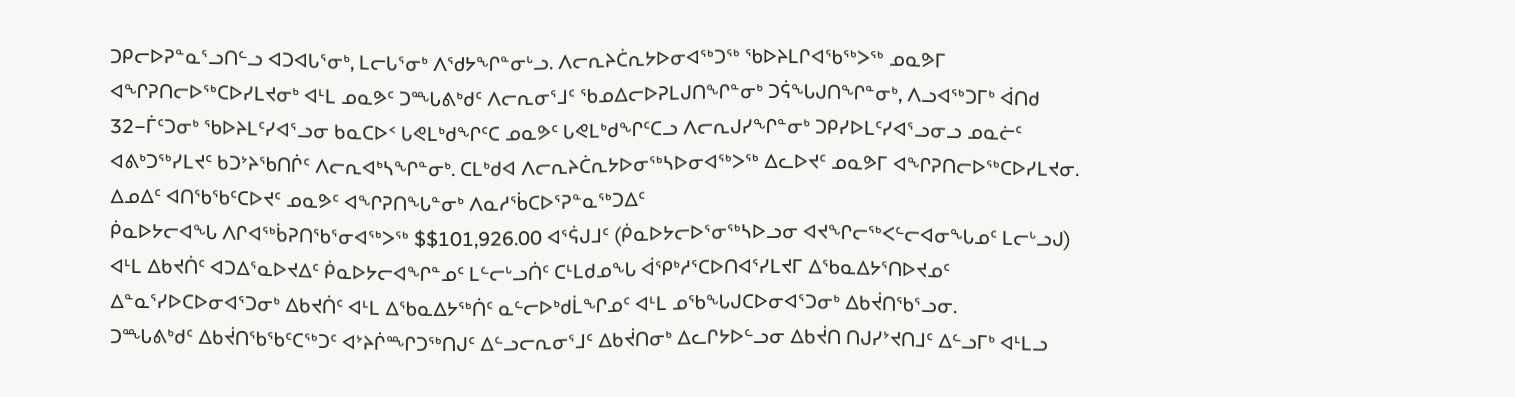ᑐᑭᓕᐅᕈᓐᓇᕐᓗᑎᓪᓗ ᐊᑐᐊᒐᕐᓂᒃ, ᒪᓕᒐᕐᓂᒃ ᐱᖁᔭᖏᓐᓂᒡᓗ. ᐱᓕᕆᔨᑖᕆᔭᐅᓂᐊᖅᑐᖅ ᖃᐅᔨᒪᒋᐊᖃᖅᐳᖅ ᓄᓇᕗᒥ ᐊᖏᕈᑎᓕᐅᖅᑕᐅᓯᒪᔪᓂᒃ ᐊᒻᒪ ᓄᓇᕗᑦ ᑐᙵᕕᒃᑯᑦ ᐱᓕᕆᓂᕐᒧᑦ ᖃᓄᐃᓕᐅᕈᒪᒍᑎᖏᓐᓂᒃ ᑐᕌᖓᒍᑎᖏᓐᓂᒃ, ᐱᓗᐊᖅᑐᒥᒃ ᐋᑎᑯ 32−ᒦᑦᑐᓂᒃ ᖃᐅᔨᒪᑦᓯᐊᕐᓗᓂ ᑲᓇᑕᐅᑉ ᒐᕙᒪᒃᑯᖏᑦᑕ ᓄᓇᕗᑦ ᒐᕙᒪᒃᑯᖏᑦᑕᓗ ᐱᓕᕆᒍᓯᖏᓐᓂᒃ ᑐᑭᓯᐅᒪᑦᓯᐊᕐᓗᓂᓗ ᓄᓇᓖᑦ ᐊᕕᒃᑐᖅᓯᒪᔪᑦ ᑲᑐᔾᔨᖃᑎᒌᑦ ᐱᓕᕆᐊᒃᓴᖏᓐᓂᒃ. ᑕᒪᒃᑯᐊ ᐱᓕᕆᔨᑖᕆᔭᐅᓂᖅᓴᐅᓂᐊᖅᐳᖅ ᐃᓚᐅᔪᑦ ᓄᓇᕗᒥ ᐊᖏᕈᑎᓕᐅᖅᑕᐅᓯᒪᔪᓂ.
ᐃᓄᐃᑦ ᐊᑎᖃᖃᑦᑕᐅᔪᑦ ᓄᓇᕗᑦ ᐊᖏᕈᑎᖓᓐᓂᒃ ᐱᓇᓱᖄᑕᐅᕐᕈᓐᓇᖅᑐᐃᑦ
ᑮᓇᐅᔭᓕᐊᖓ ᐱᒋᐊᖅᑳᕈᑎᖃᕐᓂᐊᖅᐳᖅ $$101,926.00 ᐊᕐᕌᒍᒧᑦ (ᑮᓇᐅᔭᓕᐅᕐᓂᖅᓴᐅᓗᓂ ᐊᔪᖏᓕᖅᐸᓪᓕᐊᓂᖓᓄᑦ ᒪᓕᒡᓗᒍ) ᐊᒻᒪ ᐃᑲᔪᑏᑦ ᐊᑐᐃᕐᓇᐅᔪᐃᑦ ᑮᓇᐅᔭᓕᐊᖏᓐᓄᑦ ᒪᓪᓕᒡᓗᑏᑦ ᑕᒻᒪᑯᓄᖓ ᐋᕿᒃᓱᕐᑕᐅᑎᐊᕐᓯᒪᔪᒥ ᐃᖃᓇᐃᔭᕐᑎᐅᔪᓄᑦ ᐃᓐᓇᕐᓯᐅᑕᐅᓂᐊᕐᑐᓂᒃ ᐃᑲᔪᑏᑦ ᐊᒻᒪ ᐃᖃᓇᐃᔭᖅᑏᑦ ᓇᓪᓕᐅᒃᑯᒫᖏᓄᑦ ᐊᒻᒪ ᓄᖃᖓᒍᑕᐅᓂᐊᕐᑐᓂᒃ ᐃᑲᔫᑎᖃᕐᓗᓂ.
ᑐᙵᕕᒃᑯᑦ ᐃᑲᔫᑎᖃᖃᑦᑕᖅᑐᑦ ᐊᔾᔨᒌᙱᑐᖅᑎᒍᑦ ᐃᓪᓗᓕᕆᓂᕐᒧᑦ ᐃᑲᔫᑎᓂᒃ ᐃᓚᒋᔭᐅᓪᓗᓂ ᐃᑲᔫᑎ ᑎᒍᓯᔾᔪᑎᒧᑦ ᐃᓪᓗᒥᒃ ᐊᒻᒪᓗ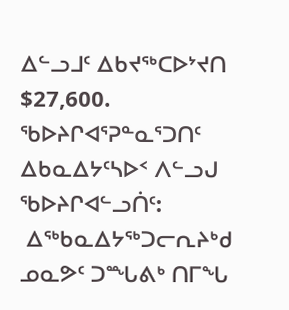ᐃᓪᓗᒧᑦ ᐃᑲᔪᖅᑕᐅᔾᔪᑎ $27,600.
ᖃᐅᔨᒋᐊᕐᕈᓐᓇᕐᑐᑎᑦ ᐃᑲᓇᐃᔭᑦᓴᐅᑉ ᐱᓪᓗᒍ ᖃᐅᔨᒋᐊᓪᓗᑏᑦ:
 ᐃᖅᑲᓇᐃᔭᖅᑐᓕᕆᔨᒃᑯ
ᓄᓇᕗᑦ ᑐᙵᕕᒃ ᑎᒥᖓ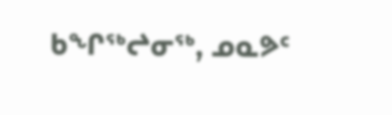ᑲᖏᖅᖠᓂᖅ, ᓄᓇᕗᑦ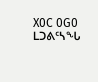X0C 0G0
ᒪᑐᕕᑦᓴᖓ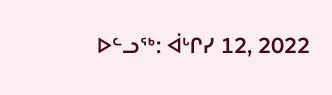ᐅᓪᓗᖅ: ᐋᒡᒋᓯ 12, 2022